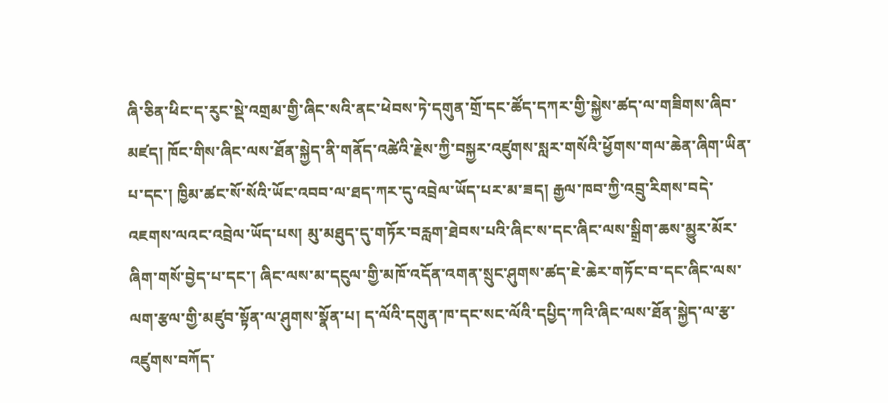ཞི་ཅིན་ཕིང་ད་རུང་སྡེ་འགྲམ་གྱི་ཞིང་སའི་ནང་ཕེབས་ཏེ་དགུན་གྲོ་དང་ཚོད་དཀར་གྱི་སྐྱེས་ཚད་ལ་གཟིགས་ཞིབ་མཛད། ཁོང་གིས་ཞིང་ལས་ཐོན་སྐྱེད་ནི་གནོད་འཚེའི་རྗེས་ཀྱི་བསྐྱར་འཛུགས་སླར་གསོའི་ཕྱོགས་གལ་ཆེན་ཞིག་ཡིན་པ་དང་། ཁྱིམ་ཚང་སོ་སོའི་ཡོང་འབབ་ལ་ཐད་ཀར་དུ་འབྲེལ་ཡོད་པར་མ་ཟད། རྒྱལ་ཁབ་ཀྱི་འབྲུ་རིགས་བདེ་འཇགས་ལའང་འབྲེལ་ཡོད་པས། མུ་མཐུད་དུ་གཏོར་བརླག་ཐེབས་པའི་ཞིང་ས་དང་ཞིང་ལས་སྒྲིག་ཆས་མྱུར་མོར་ཞིག་གསོ་བྱེད་པ་དང་། ཞིང་ལས་མ་དངུལ་གྱི་མཁོ་འདོན་འགན་སྲུང་ཤུགས་ཚད་ཇེ་ཆེར་གཏོང་བ་དང་ཞིང་ལས་ལག་རྩལ་གྱི་མཛུབ་སྟོན་ལ་ཤུགས་སྣོན་པ། ད་ལོའི་དགུན་ཁ་དང་སང་ལོའི་དཔྱིད་ཀའི་ཞིང་ལས་ཐོན་སྐྱེད་ལ་རྩ་འཛུགས་བཀོད་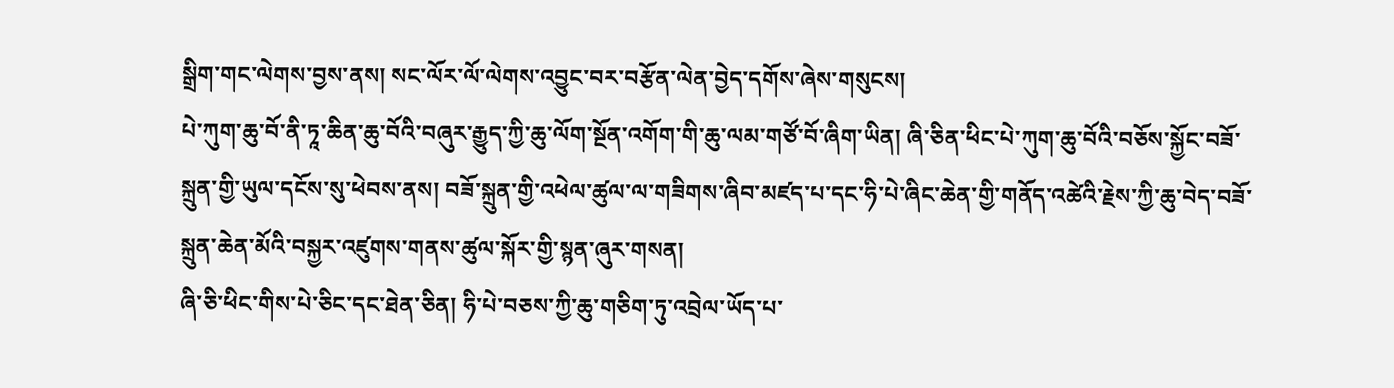སྒྲིག་གང་ལེགས་བྱས་ནས། སང་ལོར་ལོ་ལེགས་འབྱུང་བར་བརྩོན་ལེན་བྱེད་དགོས་ཞེས་གསུངས།
པེ་ཀུག་ཆུ་བོ་ནི་ཏཱ་ཆིན་ཆུ་བོའི་བཞུར་རྒྱུད་ཀྱི་ཆུ་ལོག་སྔོན་འགོག་གི་ཆུ་ལམ་གཙོ་བོ་ཞིག་ཡིན། ཞི་ཅིན་ཕིང་པེ་ཀུག་ཆུ་བོའི་བཅོས་སྐྱོང་བཟོ་སྐྲུན་གྱི་ཡུལ་དངོས་སུ་ཕེབས་ནས། བཟོ་སྐྲུན་གྱི་འཕེལ་ཚུལ་ལ་གཟིགས་ཞིབ་མཛད་པ་དང་ཧི་པེ་ཞིང་ཆེན་གྱི་གནོད་འཚེའི་རྗེས་ཀྱི་ཆུ་བེད་བཟོ་སྐྲུན་ཆེན་མོའི་བསྐྱར་འཛུགས་གནས་ཚུལ་སྐོར་གྱི་སྙན་ཞུར་གསན།
ཞི་ཅི་ཕིང་གིས་པེ་ཅིང་དང་ཐེན་ཅིན། ཧི་པེ་བཅས་ཀྱི་ཆུ་གཅིག་ཏུ་འབྲེལ་ཡོད་པ་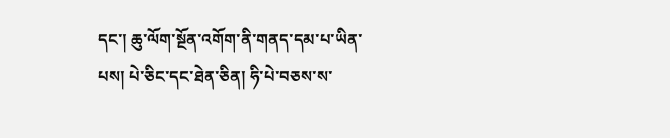དང་། ཆུ་ལོག་སྔོན་འགོག་ནི་གནད་དམ་པ་ཡིན་པས། པེ་ཅིང་དང་ཐེན་ཅིན། ཧི་པེ་བཅས་ས་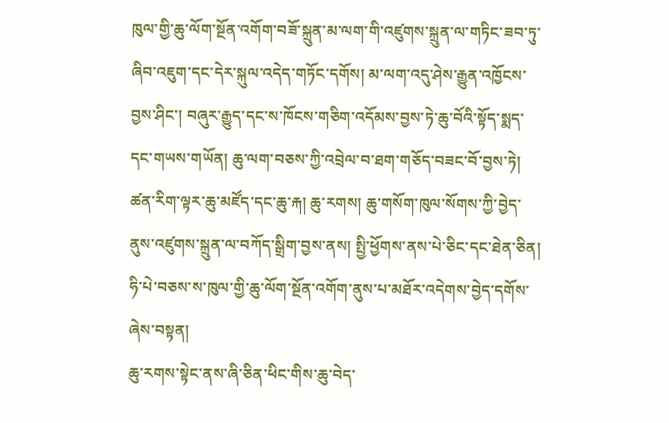ཁུལ་གྱི་ཆུ་ལོག་སྔོན་འགོག་བཟོ་སྐྲུན་མ་ལག་གི་འཛུགས་སྐྲུན་ལ་གཏིང་ཟབ་ཏུ་ཞིབ་འཇུག་དང་དེར་སྐུལ་འདེད་གཏོང་དགོས། མ་ལག་འདུ་ཤེས་རྒྱུན་འཁྱོངས་བྱས་ཤིང་། བཞུར་རྒྱུད་དང་ས་ཁོངས་གཅིག་འདོམས་བྱས་ཏེ་ཆུ་བོའི་སྟོད་སྨད་དང་གཡས་གཡོན། ཆུ་ལག་བཅས་ཀྱི་འབྲེལ་བ་ཐག་གཅོད་བཟང་བོ་བྱས་ཏེ། ཚན་རིག་ལྟར་ཆུ་མཛོད་དང་ཆུ་རྐ། ཆུ་རགས། ཆུ་གསོག་ཁུལ་སོགས་ཀྱི་བྱེད་ནུས་འཛུགས་སྐྲུན་ལ་བཀོད་སྒྲིག་བྱས་ནས། སྤྱི་ཕྱོགས་ནས་པེ་ཅིང་དང་ཐེན་ཅིན། ཧི་པེ་བཅས་ས་ཁུལ་གྱི་ཆུ་ལོག་སྔོན་འགོག་ནུས་པ་མཐོར་འདེགས་བྱེད་དགོས་ཞེས་བསྟན།
ཆུ་རགས་སྟེང་ནས་ཞི་ཅིན་ཕིང་གིས་ཆུ་བེད་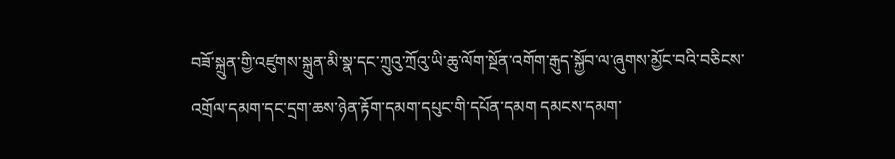བཟོ་སྐྲུན་གྱི་འཛུགས་སྐྲུན་མི་སྣ་དང་ཀྲུའུ་ཀྲོའུ་ཡི་ཆུ་ལོག་སྔོན་འགོག་རྒུད་སྐྱོབ་ལ་ཞུགས་མྱོང་བའི་བཅིངས་འགྲོལ་དམག་དང་དྲག་ཆས་ཉེན་རྟོག་དམག་དཔུང་གི་དཔོན་དམག དམངས་དམག་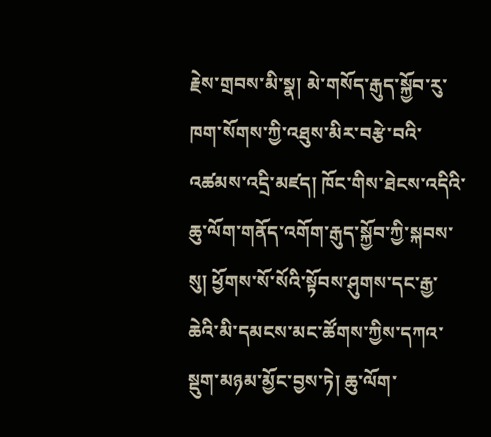རྗེས་གྲབས་མི་སྣ། མེ་གསོད་རྒུད་སྐྱོབ་རུ་ཁག་སོགས་ཀྱི་འཐུས་མིར་བརྩེ་བའི་འཚམས་འདྲི་མཛད། ཁོང་གིས་ཐེངས་འདིའི་ཆུ་ལོག་གནོད་འགོག་རྒུད་སྐྱོབ་ཀྱི་སྐབས་སུ། ཕྱོགས་སོ་སོའི་སྟོབས་ཤུགས་དང་རྒྱ་ཆེའི་མི་དམངས་མང་ཚོགས་ཀྱིས་དཀའ་སྡུག་མཉམ་མྱོང་བྱས་ཏེ། ཆུ་ལོག་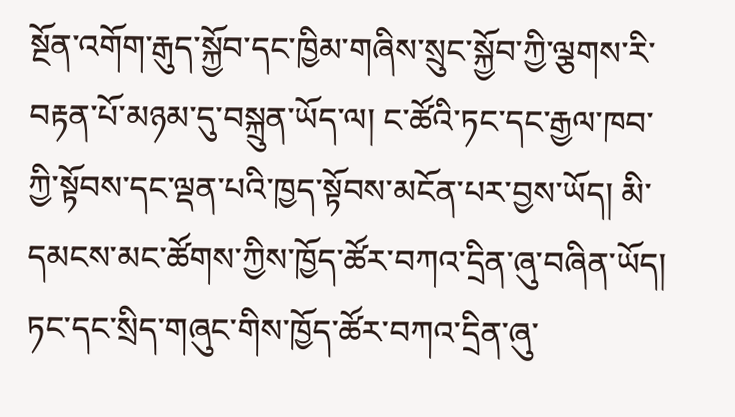སྔོན་འགོག་རྒུད་སྐྱོབ་དང་ཁྱིམ་གཞིས་སྲུང་སྐྱོབ་ཀྱི་ལྕགས་རི་བརྟན་པོ་མཉམ་དུ་བསྐྲུན་ཡོད་ལ། ང་ཚོའི་ཏང་དང་རྒྱལ་ཁབ་ཀྱི་སྟོབས་དང་ལྡན་པའི་ཁྱད་སྟོབས་མངོན་པར་བྱས་ཡོད། མི་དམངས་མང་ཚོགས་ཀྱིས་ཁྱོད་ཚོར་བཀའ་དྲིན་ཞུ་བཞིན་ཡོད། ཏང་དང་སྲིད་གཞུང་གིས་ཁྱོད་ཚོར་བཀའ་དྲིན་ཞུ་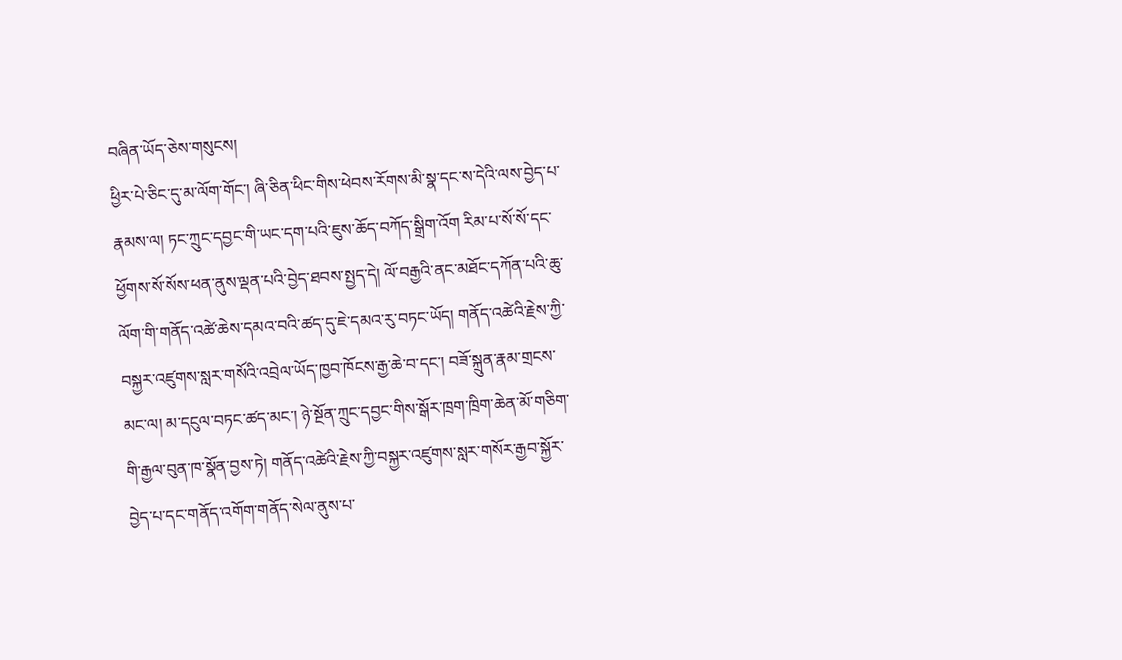བཞིན་ཡོད་ཅེས་གསུངས།
ཕྱིར་པེ་ཅིང་དུ་མ་ལོག་གོང་། ཞི་ཅིན་ཕིང་གིས་ཕེབས་རོགས་མི་སྣ་དང་ས་དེའི་ལས་བྱེད་པ་རྣམས་ལ། ཏང་ཀྲུང་དབྱང་གི་ཡང་དག་པའི་ཇུས་ཆོད་བཀོད་སྒྲིག་འོག རིམ་པ་སོ་སོ་དང་ཕྱོགས་སོ་སོས་ཕན་ནུས་ལྡན་པའི་བྱེད་ཐབས་སྤྱད་དེ། ལོ་བརྒྱའི་ནང་མཐོང་དཀོན་པའི་ཆུ་ལོག་གི་གནོད་འཚེ་ཆེས་དམའ་བའི་ཚད་དུ་ཇེ་དམའ་རུ་བཏང་ཡོད། གནོད་འཚེའི་རྗེས་ཀྱི་བསྐྱར་འཛུགས་སླར་གསོའི་འབྲེལ་ཡོད་ཁྱབ་ཁོངས་རྒྱ་ཆེ་བ་དང་། བཟོ་སྐྲུན་རྣམ་གྲངས་མང་ལ། མ་དངུལ་བཏང་ཚད་མང་། ཉེ་སྔོན་ཀྲུང་དབྱང་གིས་སྒོར་ཁྲག་ཁྲིག་ཆེན་མོ་གཅིག་གི་རྒྱལ་བུན་ཁ་སྣོན་བྱས་ཏེ། གནོད་འཚེའི་རྗེས་ཀྱི་བསྐྱར་འཛུགས་སླར་གསོར་རྒྱབ་སྐྱོར་བྱེད་པ་དང་གནོད་འགོག་གནོད་སེལ་ནུས་པ་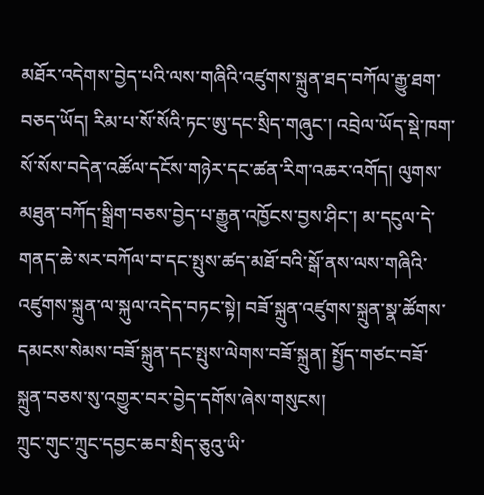མཐོར་འདེགས་བྱེད་པའི་ལས་གཞིའི་འཛུགས་སྐྲུན་ཐད་བཀོལ་རྒྱུ་ཐག་བཅད་ཡོད། རིམ་པ་སོ་སོའི་ཏང་ཨུ་དང་སྲིད་གཞུང་། འབྲེལ་ཡོད་སྡེ་ཁག་སོ་སོས་བདེན་འཚོལ་དངོས་གཉེར་དང་ཚན་རིག་འཆར་འགོད། ལུགས་མཐུན་བཀོད་སྒྲིག་བཅས་བྱེད་པ་རྒྱུན་འཁྱོངས་བྱས་ཤིང་། མ་དངུལ་དེ་གནད་ཆེ་སར་བཀོལ་བ་དང་སྤུས་ཚད་མཐོ་བའི་སྒོ་ནས་ལས་གཞིའི་འཛུགས་སྐྲུན་ལ་སྐུལ་འདེད་བཏང་སྟེ། བཟོ་སྐྲུན་འཛུགས་སྐྲུན་སྣ་ཚོགས་དམངས་སེམས་བཟོ་སྐྲུན་དང་སྤུས་ལེགས་བཟོ་སྐྲུན། སྤྱོད་གཙང་བཟོ་སྐྲུན་བཅས་སུ་འགྱུར་བར་བྱེད་དགོས་ཞེས་གསུངས།
ཀྲུང་གུང་ཀྲུང་དབྱང་ཆབ་སྲིད་ཅུའུ་ཡི་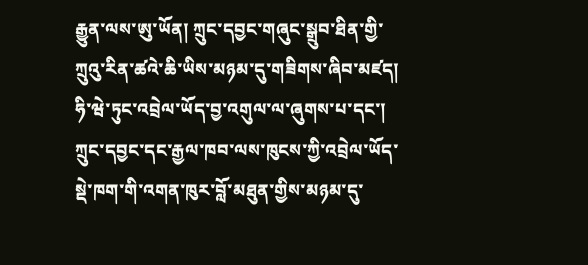རྒྱུན་ལས་ཨུ་ཡོན། ཀྲུང་དབྱང་གཞུང་སྒྲུབ་ཐིན་གྱི་ཀྲུའུ་རིན་ཚའེ་ཆི་ཡིས་མཉམ་དུ་གཟིགས་ཞིབ་མཛད།
ཧི་ཝེ་ཏུང་འབྲེལ་ཡོད་བྱ་འགུལ་ལ་ཞུགས་པ་དང་། ཀྲུང་དབྱང་དང་རྒྱལ་ཁབ་ལས་ཁུངས་ཀྱི་འབྲེལ་ཡོད་སྡེ་ཁག་གི་འགན་ཁུར་བློ་མཐུན་གྱིས་མཉམ་དུ་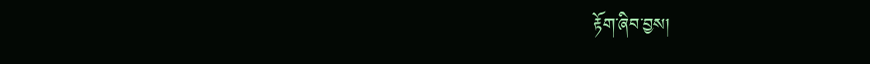རྟོག་ཞིབ་བྱས།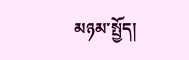མཉམ་སྤྱོད།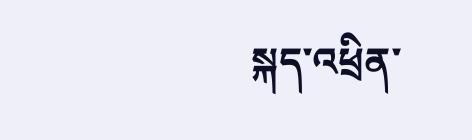སྐད་འཕྲིན་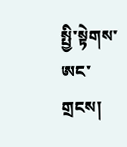སྤྱི་སྟེགས་ཨང་གྲངས།